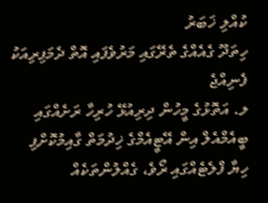ކުއްލި ޚަބަރު
ހިތަދޫ ގެއެއްގެ ތެރޭގައި މަރުވެފައި އޮތް ދެމަފިރިއަކު ފެނިއްޖެ
ލ. އަތޮޅުގެ މީހުން ދިރިއުޅޭ ހުރިހާ ރަށެއްގައި ބީއެމްއެލް އިން އޭޓީއެމްގެ ޚިދުމަތް ގާއިމުކޮށްފި
ހިޔާ ފްލެޓެއްގައި ރޯވެ، ގެއްލުންތަކެއް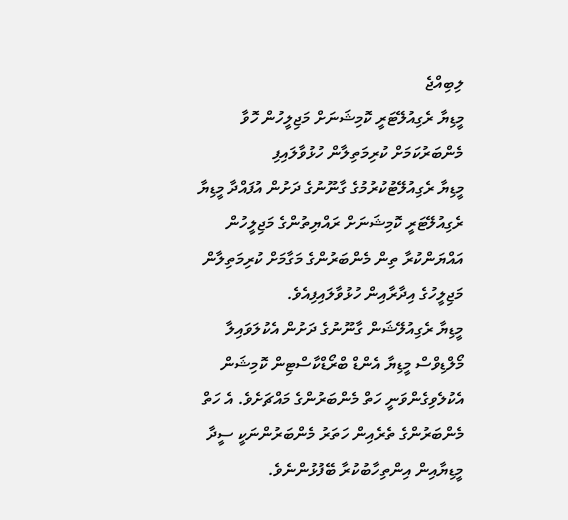ލިބިއްޖެ
މީޑިޔާ ރެގިއުލޭޓަރީ ކޮމިޝަނަށް މަޖިލީހުން ހޮވާ މެންބަރުކަމަށް ކުރިމަތިލާން ހުޅުވާލައިފި
މީޑިޔާ ރެގިއުލޭޓުކުރުމުގެ ގާނޫނުގެ ދަށުން އުފައްދާ މީޑިޔާ ރެގިއުލޭޓަރީ ކޮމިޝަނަށް ރައްޔިތުންގެ މަޖިލީހުން އައްޔަންކުރާ ތިން މެންބަރުންގެ މަގާމަށް ކުރިމަތިލާން މަޖިލީހުގެ އިދާރާއިން ހުޅުވާލައިފިއެވެ.
މީޑިޔާ ރެގިއުލޭޝަން ގާނޫނުގެ ދަށުން އެކުލަވައިލާ މޯލްޑިވްސް މީޑިޔާ އެންޑް ބްރޯޑްކާސްޓިން ކޮމިޝަން އެކުލެވިގެންވަނީ ހަތް މެންބަރުންގެ މައްޗަށެވެ. އެ ހަތް މެންބަރުންގެ ތެރެއިން ހަތަރު މެންބަރުންނަކީ ސީދާ މީޑިޔާއިން އިންތިހާބުކުރާ ބޭފުޅުންނެވެ.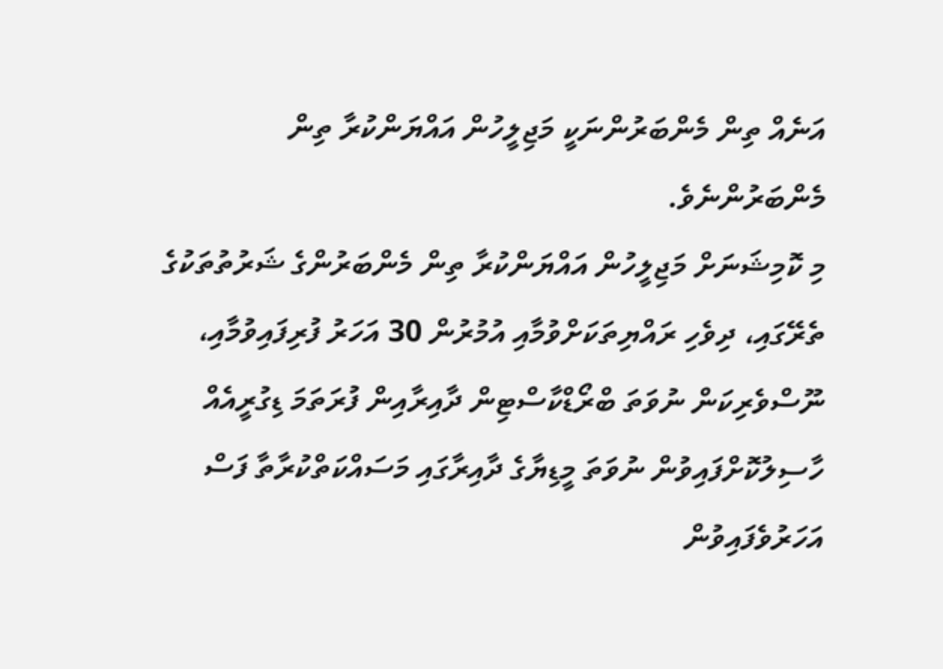އަނެއް ތިން މެންބަރުންނަކީ މަޖިލީހުން އައްޔަންކުރާ ތިން މެންބަރުންނެވެ.
މި ކޮމިޝަނަށް މަޖިލީހުން އައްޔަންކުރާ ތިން މެންބަރުންގެ ޝަރުތުތަކުގެ ތެރޭގައި، ދިވެހި ރައްޔިތަކަށްވުމާއި އުމުރުން 30 އަހަރު ފުރިފައިވުމާއި، ނޫސްވެރިކަން ނުވަތަ ބްރޯޑްކާސްޓިން ދާއިރާއިން ފުރަތަމަ ޑިގުރީއެއް ހާސިލުކޮށްފައިވުން ނުވަތަ މީޑިޔާގެ ދާއިރާގައި މަސައްކަތްކުރާތާ ފަސް އަހަރުވެފައިވުން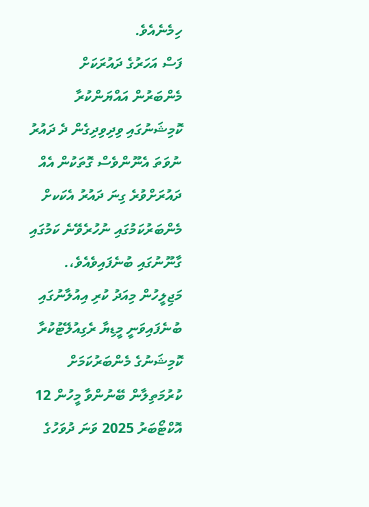ހިމެނެއެވެ.
ފަސް އަހަރުގެ ދައުރަކަށް މެންބަރުން އައްޔަންކުރާ ކޮމިޝަނުގައި ވިދިވިދިގެން ދެ ދައުރު ނުވަތަ އެނޫންވެސް ގޮތަކުން އެއް ދައުރަށްވުރެ ގިނަ ދައުރު އެކަކށް މެންބަރުކަމުގައި ނުހުރެވޭނެ ކަމުގައި ގާނޫނުގައި ބުނެފައިވެއެވެ،.
މަޖިލީހުން މިއަދު ކުރި އިއުލާނުގައި ބުނެފައިވަނީ މީޑިޔާ ރެގިއުލޭޓުކުރާ ކޮމިޝަނުގެ މެންބަރުކަމަށް ކުރުމަތިލާން ބޭނުންވާ މީހުން 12 އޮކްޓޯބަރު 2025 ވަނަ ދުވަހުގެ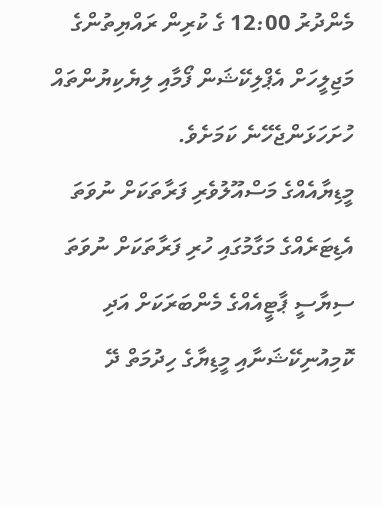މެންދުރު 12:00 ގެ ކުރިން ރައްޔިތުންގެ މަޖިލީހަށް އެޕްލިކޭޝަން ފޯމާއި ލިޔެކިޔުންތައް ހުށަހަޅަންޖެހޭނެ ކަމަށެވެ.
މީޑިޔާއެއްގެ މަސްއޫލުވެރި ފަރާތަކަށް ނުވަތަ އެޑިޓަރެއްގެ މަގާމުގައި ހުރި ފަރާތަކަށް ނުވަތަ ސިޔާސީ ޕާޓީއެއްގެ މެންބަރަކަށް އަދި ކޮމިއުނިކޭޝަނާއި މީޑިޔާގެ ހިދުމަތް ދޭ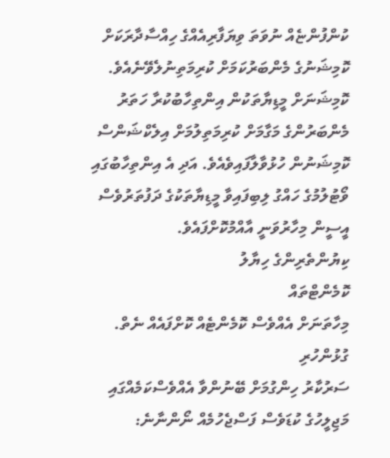ކުންފުންޏެއް ނުވަތަ ވިޔަފާރިއެއްގެ ހިއްސާދާރަކަށް ކޮމިޝަނުގެ މެންބަރުކަމަށް ކުރިމަތިނުލެވޭނެއެވެ.
ކޮމިޝަނަށް މީޑިޔާތަކުން އިންތިހާބުކުރާ ހަތަރު މެންބަރުންގެ މަގާމަށް ކުރިމަތިލުމަށް އިލެކްޝަންސް ކޮމިޝަނުން ހުޅުވާލާފައިވެއެވެ. އަދި އެ އިންތިހާބުގައި ވޯޓުލުމުގެ ހައްގު ލިބިފައިވާ މީޑިޔާތަކުގެ ދަފުތަރުވެސް އީސީން މިހާރުވަނީ އާއްމުކޮށްފައެވެ.
ކިޔުންތެރިންގެ ހިޔާލު
ކޮމެންޓްތައް
މިހާތަނަށް އެއްވެސް ކޮމެންޓެއް ކޮށްފައެއް ނެތް.
ގުޅުންހުރި
ސަރުކާރު ހިންގުމަށް ބޭނުންވާ އެއްވެސްކަމެއްގައި މަޖިލީހުގެ ކުޑަވެސް ފަސްޖެހުމެއް ނޯންނާނެ: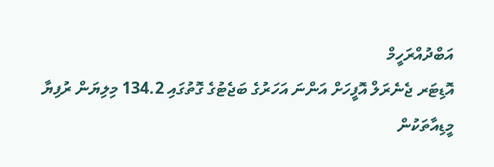އަބްދުއްރަހީމް
އޮޑިޓަރ ޖެނެރަލް އޮފީހަށް އަންނަ އަހަރުގެ ބަޖެޓުގެ ގޮތުގައި 134.2 މިލިޔަން ރުފިޔާ
މީޑިއާތަކުން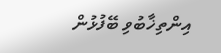އިންތިޚާބުވި ބޭފުޅުން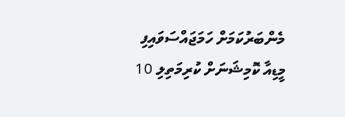މެންބަރުކަމަށް ހަމަޖައްސަވައިފި
މީޑިއާ ކޮމިޝަނަށް ކުރިމަތިލި 10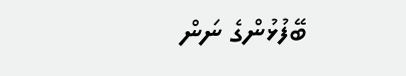ބޭފުޅުންގެ ނަން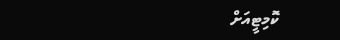ކޮމިޓީއަށް